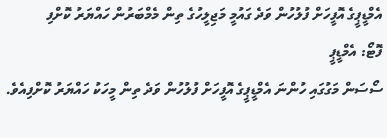އެމްޑީޕީގެ އޮފީހަށް ފުލުހުން ވަދެ ގައުމީ މަޖިލީހުގެ ތިން މެމްބަރުން ހައްޔަރު ކޮށްފި
ފޮޓޯ: އެމްޑީޕީ
ސޯސަން މަގުގައި ހުންނަ އެމްޑީޕީގެ އޮފީހަށް ފުލުހުން ވަދެ ތިން މީހަކު ހައްޔަރު ކޮށްފިއެވެ.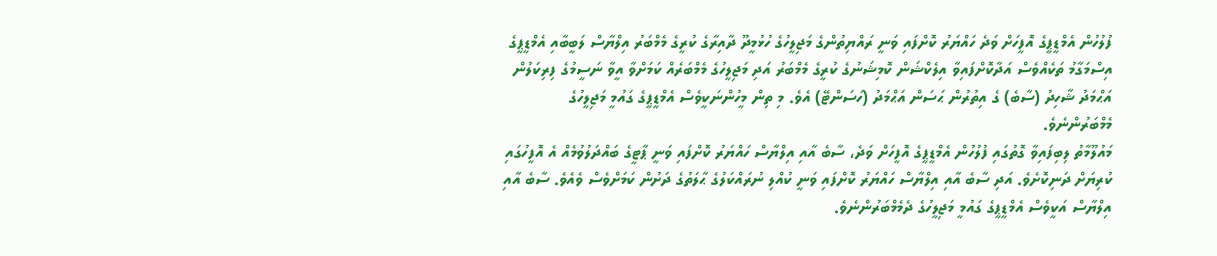ފުލުހުން އެމްޑީޕީގެ އޮފީހަށް ވަދެ ހައްޔަރު ކޮށްފައި ވަނީ ރައްޔިތުންގެ މަޖިލީހުގެ ހުޅުމީދޫ ދާއިރާގެ ކުރީގެ މެމްބަރު އިލްޔާސް ލަބީބާއި އެމްޑީޕީގެ އިސްމަގާމު ތަކެއްވެސް އަދާކޮށްފައިވާ އިލެކްޝަން ކޮމިޝަނުގެ ކުރީގެ މެމްބަރު އަދި މަޖިލީހުގެ މެމްބަރެއް ކަމަށްވާ އީވާ ނަސީމުގެ ފިރިކަލުން އަޙްމަދު ޝާހިދު (ސާބެ) ގެ އިތުރުން ޙަސަން އަޙްމަދު (ހަސަންޓޭ) އެވެ. މި ތިން މީހުންނަކީވެސް އެމްޑީޕީގެ ގައުމީ މަޖިލީހުގެ މެމްބަރުންނެވެ.
މައުލޫމާތު ލިބިފައިވާ ގޮތުގައި ފުލުހުން އެމްޑީޕީގެ އޮފީހަށް ވަދެ، ސާބެ އާއި އިލްޔާސް ހައްޔަރު ކޮށްފައި ވަނީ ޕާޓީގެ ބައްދަލުވުމެއް އެ އޮފީހުގައި ކުރިޔަށް ދަނިކޮށެވެ. އަދި ސާބެ އާއި އިލްޔާސް ހައްޔަރު ކޮށްފައި ވަނީ ކުއްލި ނުރައްކަލުގެ ޙާލަތުގެ ދަށުން ކަމަށްވެސް ވެއެވެ. ސާބެ އާއި އިލްޔާސް އަކީވެސް އެމްޑީޕީގެ ގައުމީ މަޖިލީހުގެ ދެމެމްބަރުންނެވެ.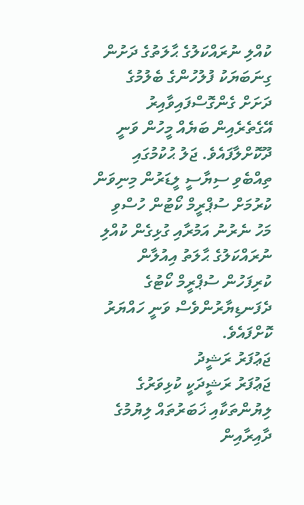ކުއްލި ނުރައްކަލުގެ ޙާލަތުގެ ދަށުން ގިނަބަޔަކު ފުލުހުންގެ ބެލުމުގެ ދަށަށް ގެންގޮސްފައިވާއިރު އޭގެތެރެއިން ބަޔެއް މީހުން ވަނީ ދޫކޮށްލާފައެވެ. ޖަލު ޙުކުމުގައި ތިއްބެވި ސިޔާސީ ލީޑަރުން މިނިވަން ކުރުމަށް ސުޕްރީމް ކޯޓުން ހުސްވި މަހު ނެރުނު އަމުރާއި ގުޅިގެން ކުއްލި ނުރައްކަލުގެ ޙާލަތު އިއުލާން ކުރިފަހުން ސުޕްރީމް ކޯޓުގެ ދެފަނޑިޔާރުންވެސް ވަނީ ހައްޔަރު ކޮށްފައެވެ.
ޖަޢުފަރު ރަޝީދު
ޖަޢުފަރު ރަޝީދަކީ ކުޅިވަރުގެ ލިޔުންތަކާއި ޚަބަރުތައް ލިޔުމުގެ ދާއިރާއިން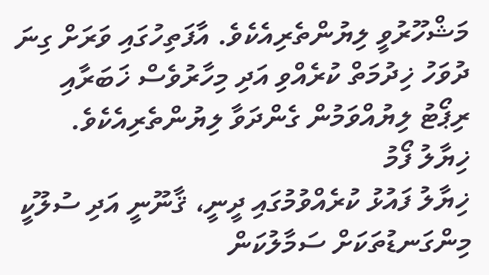މަޝްހޫރުވީ ލިޔުންތެރިއެކެވެ. އާފަތިހުގައި ވަރަށް ގިނަ ދުވަހު ޚިދުމަތް ކުރެއްވި އަދި މިހާރުވެސް ޚަބަރާއި ރިޕޯޓު ލިޔުއްވަމުން ގެންދަވާ ލިޔުންތެރިއެކެވެ.
ޚިޔާލު ފޯމު
ޚިޔާލު ފައުޅު ކުރެއްވުމުގައި ދީނީ، ޤާނޫނީ އަދި ސުލޫކީ މިންގަނޑުތަކަށް ސަމާލުކަން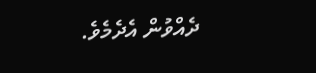ދެއްވުން އެދެމެވެ.